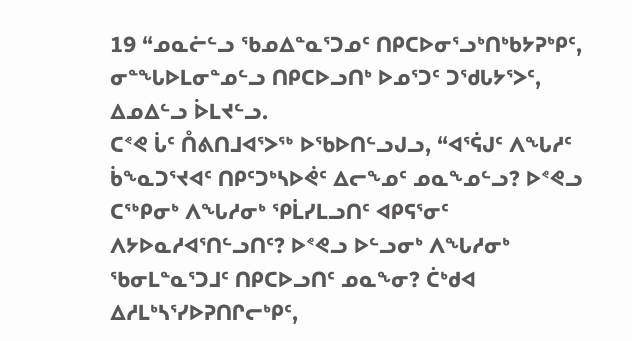19 “ᓄᓇᓖᓪᓗ ᖃᓄᐃᓐᓇᕐᑐᓄᑦ ᑎᑭᑕᐅᓂᕐᓗᒃᑎᒃᑲᔭᕈᒃᑭᑦ, ᓂᓐᖓᐅᒪᓂᓐᓄᓪᓗ ᑎᑭᑕᐅᓗᑎᒃ ᐅᓄᕐᑐᑦ ᑐᖁᒐᔭᕐᐳᑦ, ᐃᓄᐃᓪᓗ ᐆᒪᔪᓪᓗ.
ᑕᕝᕙ ᒑᑦ ᑍᕕᑎᒧᐊᕐᐳᖅ ᐅᖃᐅᑎᓪᓗᒍᓗ, “ᐊᕐᕌᒍᑦ ᐱᖓᓱᑦ ᑳᖕᓇᑐᕐᔪᐊᑦ ᑎᑭᑦᑐᒃᓴᐅᕚᑦ ᐃᓕᖕᓄᑦ ᓄᓇᖕᓄᓪᓗ? ᐅᕝᕙᓗ ᑕᖅᑭᓂᒃ ᐱᖓᓱᓂᒃ ᕿᒫᓯᒪᓗᑎᑦ ᐊᑭᕋᕐᓂᑦ ᐱᔭᐅᓇᓱᐊᕐᑎᓪᓗᑎᑦ? ᐅᕝᕙᓗ ᐅᓪᓗᓂᒃ ᐱᖓᓱᓂᒃ ᖃᓂᒪᓐᓇᕐᑐᒧᑦ ᑎᑭᑕᐅᓗᑎᑦ ᓄᓇᖕᓂ? ᑖᒃᑯᐊ ᐃᓱᒪᒃᓴᕐᓯᐅᕈᑎᒋᓕᒃᑭᑦ,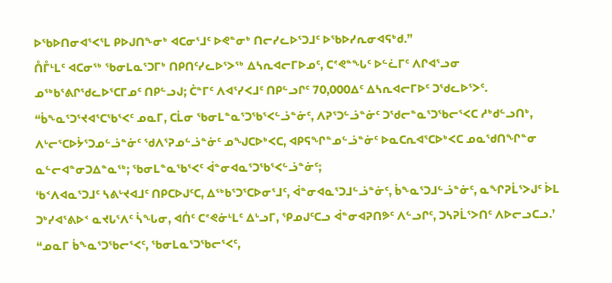ᐅᖃᐅᑎᓂᐊᕐᐸᕐᒪ ᑭᐅᒍᑎᖕᓂᒃ ᐊᑕᓂᕐᒧᑦ ᐅᕙᓐᓂᒃ ᑎᓕᓯᓚᐅᕐᑐᒧᑦ ᐅᖃᐅᓯᕆᓂᐊᕋᒃᑯ.”
ᑍᒤᒻᒪᑦ ᐊᑕᓂᖅ ᖃᓂᒪᓇᕐᑐᒥᒃ ᑎᑭᑎᑦᓯᓚᐅᕐᐳᖅ ᐃᓴᕆᐊᓕᒥᐅᓄᑦ, ᑕᕝᕙᓐᖓᑦ ᐅᓪᓛᒥᑦ ᐱᒋᐊᕐᓗᓂ ᓄᖅᑲᕐᕕᒋᖁᓚᐅᕐᑕᒥᓄᑦ ᑎᑭᓪᓗᒍ; ᑖᓐᒥᑦ ᐱᐊᕐᓯᐸᒧᑦ ᑎᑭᓪᓗᒋᑦ 70,000ᐃᑦ ᐃᓴᕆᐊᓕᒥᐅᑦ ᑐᖁᓚᐅᕐᐳᑦ.
“ᑳᖕᓇᕐᑐᕐᔪᐊᕐᑕᖃᕐᐸᑦ ᓄᓇᒥ, ᑕᒫᓂ ᖃᓂᒪᓐᓇᕐᑐᖃᕐᐸᓪᓘᓐᓃᑦ, ᐱᕈᕐᑐᓪᓘᓐᓃᑦ ᑐᖁᓕᓐᓇᕐᑐᖃᓕᕐᐸᑕ ᓱᒃᑯᓪᓗᑎᒃ, ᐱᒡᓕᕐᑕᐅᔮᕐᑐᓄᓪᓘᓐᓃᑦ ᖁᐱᕐᕈᓄᓪᓘᓐᓃᑦ ᓄᖑᑕᐅᒃᐸᑕ, ᐊᑭᕋᖏᓐᓄᓪᓘᓐᓃᑦ ᐅᓇᑕᕆᐊᕐᑕᐅᒃᐸᑕ ᓄᓇᖁᑎᖏᓐᓂ ᓇᓪᓕᐊᓐᓂᑐᐃᓐᓇᖅ; ᖃᓂᒪᓐᓇᖃᕐᐸᑦ ᐋᓐᓂᐊᓇᕐᑐᖃᕐᐸᓪᓘᓐᓃᑦ;
‘ᑲᑉᐱᐊᓇᕐᑐᒧᑦ ᓴᕕᒡᔪᐊᒧᑦ ᑎᑭᑕᐅᒍᑦᑕ, ᐃᖅᑲᕐᑐᕐᑕᐅᓂᕐᒧᑦ, ᐋᓐᓂᐊᓇᕐᑐᒧᓪᓘᓐᓃᑦ, ᑳᖕᓇᕐᑐᒧᓪᓘᓐᓃᑦ, ᓇᖏᕈᒫᕐᐳᒍᑦ ᐆᒪ ᑐᒃᓯᐊᕐᕕᐅᑉ ᓇᔪᒐᕐᐱᑦ ᓵᖓᓂ, ᐊᑏᑦ ᑕᕝᕙᓃᒻᒪᑦ ᐃᒡᓗᒥ, ᕿᓄᒍᑦᑕᓗ ᐋᓐᓂᐊᕈᑎᕗᑦ ᐱᓪᓗᒋᑦ, ᑐᓴᕈᒫᕐᐳᑎᑦ ᐱᐅᓕᓗᑕᓗ.’
“ᓄᓇᒥ ᑳᖕᓇᕐᑐᖃᓕᕐᐸᑦ, ᖃᓂᒪᓇᕐᑐᖃᓕᕐᐸᑦ,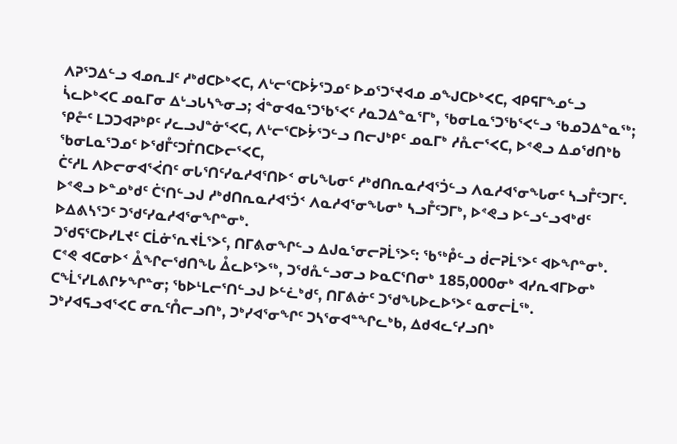ᐱᕈᕐᑐᐃᓪᓗ ᐊᓄᕆᒧᑦ ᓱᒃᑯᑕᐅᒃᐸᑕ, ᐱᒡᓕᕐᑕᐅᔮᕐᑐᓄᑦ ᐅᓄᕐᑐᕐᔪᐊᓄ ᓄᖑᑕᐅᒃᐸᑕ, ᐊᑭᕋᒥᖕᓄᓪᓗ ᓵᓚᐅᒃᐸᑕ ᓄᓇᒥᓂ ᐃᒡᓗᒐᓴᖕᓂᓗ; ᐋᓐᓂᐊᓇᕐᑐᖃᕐᐸᑦ ᓱᓇᑐᐃᓐᓇᕐᒥᒃ, ᖃᓂᒪᓇᕐᑐᖃᕐᐸᓪᓗ ᖃᓄᑐᐃᓐᓇᖅ;
ᕿᓔᑦ ᒪᑐᑐᐊᕈᒃᑭᑦ ᓯᓚᓗᒍᓐᓃᕐᐸᑕ, ᐱᒡᓕᕐᑕᐅᔮᕐᑐᓪᓗ ᑎᓕᒍᒃᑭᑦ ᓄᓇᒥᒃ ᓱᕅᓕᕐᐸᑕ, ᐅᕝᕙᓗ ᐃᓄᖁᑎᒃᑲ ᖃᓂᒪᓇᕐᑐᓄᑦ ᐅᖁᒤᑦᑐᒦᑎᑕᐅᓕᕐᐸᑕ,
ᑖᑦᓱᒪ ᐱᐅᓕᓂᐊᕐᐹᑎᑦ ᓂᒐᕐᑎᑦᓯᓇᓱᐊᕐᑎᐅᑉ ᓂᒐᖓᓂᑦ ᓱᒃᑯᑎᕆᓇᓱᐊᕐᑑᓪᓗ ᐱᓇᓱᐊᕐᓂᖓᓂᑦ ᓴᓗᒤᑦᑐᒥᑦ.
ᐅᕝᕙᓗ ᐅᓐᓄᒃᑯᑦ ᑖᕐᑎᓪᓗᒍ ᓱᒃᑯᑎᕆᓇᓱᐊᕐᑑᑉ ᐱᓇᓱᐊᕐᓂᖓᓂᒃ ᓴᓗᒤᑦᑐᒥᒃ, ᐅᕝᕙᓗ ᐅᓪᓗᓪᓗᐊᒃᑯᑦ ᐅᐃᕕᓴᕐᑐᑦ ᑐᖁᑦᓯᓇᓱᐊᕐᓂᖏᓐᓂᒃ.
ᑐᖁᕋᕐᑕᐅᓯᒪᔪᑦ ᑕᒫᓃᕐᕆᔪᒫᕐᐳᑦ, ᑎᒥᕕᓂᖏᓪᓗ ᐃᒍᓇᕐᓂᓕᕈᒫᕐᐳᑦ: ᖃᖅᑬᓪᓗ ᑰᓕᕈᒫᕐᐳᑦ ᐊᐅᖏᓐᓂᒃ.
ᑕᕝᕙ ᐊᑕᓂᐅᑉ ᐂᖏᓕᖁᑎᖓ ᐂᓚᐅᕐᐳᖅ, ᑐᖁᕅᓪᓗᓂᓗ ᐅᓇᑕᕐᑎᓂᒃ 185,000ᓂᒃ ᐊᓯᕆᐊᒥᐅᓂᒃ ᑕᖕᒫᕐᓯᒪᕕᒋᔭᖏᓐᓂ; ᖃᐅᒻᒪᓕᕐᑎᓪᓗᒍ ᐅᓪᓛᒃᑯᑦ, ᑎᒥᕕᓃᑦ ᑐᖁᖓᐅᓚᐅᕐᐳᑦ ᓇᓂᓕᒫᖅ.
ᑐᒃᓯᐊᕋᓗᐊᕐᐸᑕ ᓂᕆᑦᑍᓕᓗᑎᒃ, ᑐᒃᓯᐊᕐᓂᖏᑦ ᑐᓴᕐᓂᐊᓐᖏᓚᒃᑲ, ᐃᑯᐊᓚᑦᓯᓗᑎᒃ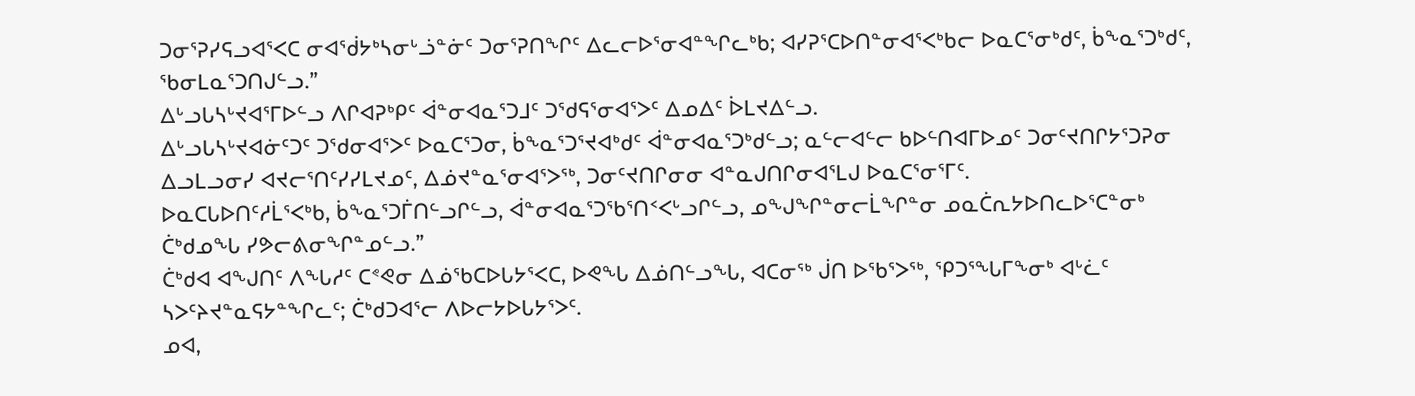ᑐᓂᕐᕈᓯᕋᓗᐊᕐᐸᑕ ᓂᐊᖂᔭᒃᓴᓂᒡᓘᓐᓃᑦ ᑐᓂᕐᕈᑎᖏᑦ ᐃᓚᓕᐅᕐᓂᐊᓐᖏᓚᒃᑲ; ᐊᓯᕈᕐᑕᐅᑎᓐᓂᐊᕐᐸᒃᑲᓕ ᐅᓇᑕᕐᓂᒃᑯᑦ, ᑳᖕᓇᕐᑐᒃᑯᑦ, ᖃᓂᒪᓇᕐᑐᑎᒍᓪᓗ.”
ᐃᒡᓗᒐᓴᒡᔪᐊᕐᒥᐅᓪᓗ ᐱᒋᐊᕈᒃᑭᑦ ᐋᓐᓂᐊᓇᕐᑐᒧᑦ ᑐᖁᕋᕐᓂᐊᕐᐳᑦ ᐃᓄᐃᑦ ᐆᒪᔪᐃᓪᓗ.
ᐃᒡᓗᒐᓴᒡᔪᐊᓃᑦᑐᑦ ᑐᖁᓂᐊᕐᐳᑦ ᐅᓇᑕᕐᑐᓂ, ᑳᖕᓇᕐᑐᕐᔪᐊᒃᑯᑦ ᐋᓐᓂᐊᓇᕐᑐᒃᑯᓪᓗ; ᓇᓪᓕᐊᓪᓕ ᑲᐅᓪᑎᐊᒥᐅᓄᑦ ᑐᓂᑦᔪᑎᒋᔭᕐᑐᕈᓂ ᐃᓗᒪᓗᓂᓯ ᐊᔪᓕᕐᑎᑦᓯᓯᒪᔪᓄᑦ, ᐃᓅᔪᓐᓇᕐᓂᐊᕐᐳᖅ, ᑐᓂᑦᔪᑎᒋᓂᓂ ᐊᓐᓇᒍᑎᒋᓂᐊᕐᒪᒍ ᐅᓇᑕᕐᓂᕐᒥᑦ.
ᐅᓇᑕᒐᐅᑎᑦᓱᒫᕐᐸᒃᑲ, ᑳᖕᓇᕐᑐᒦᑎᓪᓗᒋᓪᓗ, ᐋᓐᓂᐊᓇᕐᑐᖃᕐᑎᑉᐸᒡᓗᒋᓪᓗ, ᓄᖑᖏᓐᓂᓕᒫᖏᓐᓂ ᓄᓇᑖᕆᔭᐅᑎᓚᐅᕐᑕᓐᓂᒃ ᑖᒃᑯᓄᖓ ᓯᕗᓕᕕᓂᖏᓐᓄᓪᓗ.”
ᑖᒃᑯᐊ ᐊᖑᑎᑦ ᐱᖓᓱᑦ ᑕᕝᕙᓂ ᐃᓅᖃᑕᐅᒐᔭᕐᐸᑕ, ᐅᕙᖓ ᐃᓅᑎᓪᓗᖓ, ᐊᑕᓂᖅ ᒎᑎ ᐅᖃᕐᐳᖅ, ᕿᑐᕐᖓᒥᖕᓂᒃ ᐊᒡᓛᑦ ᓴᐳᑦᔨᔪᓐᓇᕋᔭᓐᖏᓚᑦ; ᑖᒃᑯᑐᐊᕐᓕ ᐱᐅᓕᔭᐅᒐᔭᕐᐳᑦ.
ᓄᐊ,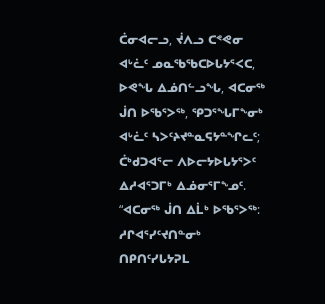ᑖᓂᐊᓕᓗ, ᔫᐱᓗ ᑕᕝᕙᓂ ᐊᒡᓛᑦ ᓄᓇᖃᖃᑕᐅᒐᔭᕐᐸᑕ, ᐅᕙᖓ ᐃᓅᑎᓪᓗᖓ, ᐊᑕᓂᖅ ᒎᑎ ᐅᖃᕐᐳᖅ, ᕿᑐᕐᖓᒥᖕᓂᒃ ᐊᒡᓛᑦ ᓴᐳᑦᔨᔪᓐᓇᕋᔭᓐᖏᓚᑦ; ᑖᒃᑯᑐᐊᕐᓕ ᐱᐅᓕᔭᐅᒐᔭᕐᐳᑦ ᐃᓱᐊᕐᑐᒥᒃ ᐃᓅᓂᕐᒥᖕᓄᑦ.
“ᐊᑕᓂᖅ ᒎᑎ ᐃᒫᒃ ᐅᖃᕐᐳᖅ: ᓱᒋᐊᕐᓯᑦᔪᑎᓐᓂᒃ ᑎᑭᑎᑦᓯᒐᔭᕈᒪ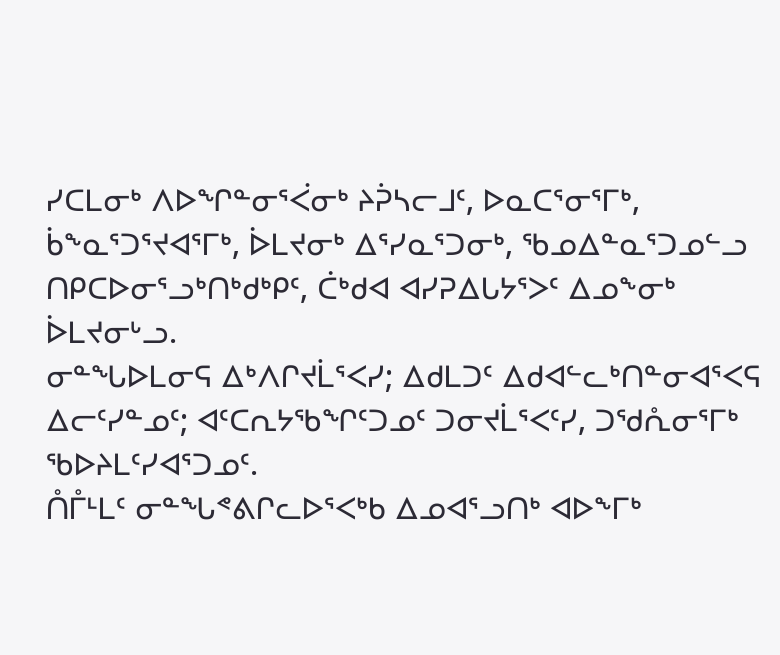ᓯᑕᒪᓂᒃ ᐱᐅᖏᓐᓂᕐᐹᓂᒃ ᔨᕉᓴᓕᒧᑦ, ᐅᓇᑕᕐᓂᕐᒥᒃ, ᑳᖕᓇᕐᑐᕐᔪᐊᕐᒥᒃ, ᐆᒪᔪᓂᒃ ᐃᕐᓯᓇᕐᑐᓂᒃ, ᖃᓄᐃᓐᓇᕐᑐᓄᓪᓗ ᑎᑭᑕᐅᓂᕐᓗᒃᑎᒃᑯᒃᑭᑦ, ᑖᒃᑯᐊ ᐊᓯᕈᐃᒐᔭᕐᐳᑦ ᐃᓄᖕᓂᒃ ᐆᒪᔪᓂᒡᓗ.
ᓂᓐᖓᐅᒪᓂᕋ ᐃᒃᐱᒋᔪᒫᕐᐸᓯ; ᐃᑯᒪᑐᑦ ᐃᑯᐊᓪᓚᒃᑎᓐᓂᐊᕐᐸᕋ ᐃᓕᑦᓯᓐᓄᑦ; ᐊᑦᑕᕆᔭᖃᖏᑦᑐᓄᑦ ᑐᓂᔪᒫᕐᐸᑦᓯ, ᑐᖁᕅᓂᕐᒥᒃ ᖃᐅᔨᒪᑦᓯᐊᕐᑐᓄᑦ.
ᑍᒤᒻᒪᑦ ᓂᓐᖓᕝᕕᒋᓚᐅᕐᐸᒃᑲ ᐃᓄᐊᕐᓗᑎᒃ ᐊᐅᖕᒥᒃ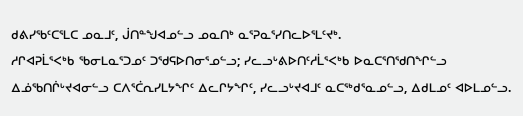ᑯᕕᓯᖃᑦᑕᕐᒪᑕ ᓄᓇᒧᑦ, ᒎᑎᓐᖑᐊᓄᓪᓗ ᓄᓇᑎᒃ ᓇᕐᕈᓇᕐᓯᑎᓚᐅᕐᒪᑦᔪᒃ.
ᓱᒋᐊᕈᒫᕐᐸᒃᑲ ᖃᓂᒪᓇᕐᑐᓄᑦ ᑐᖁᕋᐅᑎᓂᕐᓄᓪᓗ; ᓯᓚᓗᒡᕕᐅᑎᑦᓱᒫᕐᐸᒃᑲ ᐅᓇᑕᕐᑎᖁᑎᖏᓪᓗ ᐃᓅᖃᑎᒌᒡᔪᐊᓂᓪᓗ ᑕᐱᕐᑖᕆᓯᒪᔭᖏᑦ ᐃᓚᒋᔭᖏᑦ, ᓯᓚᓗᒡᔪᐊᒧᑦ ᓇᑕᖅᑯᕐᓇᓄᓪᓗ, ᐃᑯᒪᓄᑦ ᐊᐅᒪᓄᓪᓗ.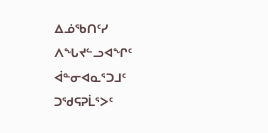ᐃᓅᖃᑎᑦᓯ ᐱᖓᔪᓪᓗᐊᖏᑦ ᐋᓐᓂᐊᓇᕐᑐᒧᑦ ᑐᖁᕋᕈᒫᕐᐳᑦ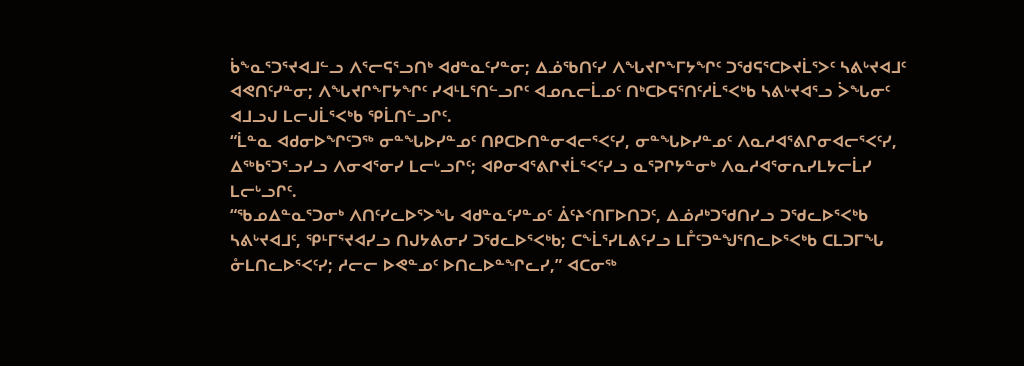ᑳᖕᓇᕐᑐᕐᔪᐊᒧᓪᓗ ᐱᕐᓕᕋᕐᓗᑎᒃ ᐊᑯᓐᓇᑦᓯᓐᓂ; ᐃᓅᖃᑎᑦᓯ ᐱᖓᔪᒋᖕᒥᔭᖏᑦ ᑐᖁᕋᕐᑕᐅᔪᒫᕐᐳᑦ ᓴᕕᒡᔪᐊᒧᑦ ᐊᕙᑎᑦᓯᓐᓂ; ᐱᖓᔪᒋᖕᒥᔭᖏᑦ ᓯᐊᒻᒪᕐᑎᓪᓗᒋᑦ ᐊᓄᕆᓕᒫᓄᑦ ᑎᒃᑕᐅᕋᕐᑎᑦᓱᒫᕐᐸᒃᑲ ᓴᕕᒡᔪᐊᕐᓗ ᐴᖓᓂᑦ ᐊᒧᓗᒍ ᒪᓕᒍᒫᕐᐸᒃᑲ ᕿᒫᑎᓪᓗᒋᑦ.
“ᒫᓐᓇ ᐊᑯᓂᐅᖏᑦᑐᖅ ᓂᓐᖓᐅᓯᓐᓄᑦ ᑎᑭᑕᐅᑎᓐᓂᐊᓕᕐᐸᑦᓯ, ᓂᓐᖓᐅᓯᓐᓄᑦ ᐱᓇᓱᐊᕐᕕᒋᓂᐊᓕᕐᐸᑦᓯ, ᐃᖅᑲᕐᑐᕐᓗᓯᓗ ᐱᓂᐊᕐᓂᓯ ᒪᓕᒡᓗᒋᑦ; ᐊᑭᓂᐊᕐᕕᒋᔪᒫᕐᐸᑦᓯᓗ ᓇᕐᕈᒋᔭᓐᓂᒃ ᐱᓇᓱᐊᕐᓂᕆᓯᒪᔭᓕᒫᓯ ᒪᓕᒡᓗᒋᑦ.
“ᖃᓄᐃᓐᓇᕐᑐᓂᒃ ᐱᑎᑦᓯᓚᐅᕐᐳᖓ ᐊᑯᓐᓇᑦᓯᓐᓄᑦ ᐄᑦᔨᑉᑎᒥᐅᑎᑐᑦ, ᐃᓅᓱᒃᑐᖁᑎᓯᓗ ᑐᖁᓚᐅᕐᐸᒃᑲ ᓴᕕᒡᔪᐊᒧᑦ, ᕿᒻᒥᕐᔪᐊᓯᓗ ᑎᒍᔭᕕᓂᓯ ᑐᖁᓚᐅᕐᐸᒃᑲ; ᑕᖕᒫᕐᓯᒪᕕᑦᓯᓗ ᒪᒤᑦᑐᓐᖑᕐᑎᓚᐅᕐᐸᒃᑲ ᑕᒪᑐᒥᖓ ᓁᒪᑎᓚᐅᕐᐸᑦᓯ; ᓱᓕᓕ ᐅᕙᓐᓄᑦ ᐅᑎᓚᐅᓐᖏᓚᓯ,” ᐊᑕᓂᖅ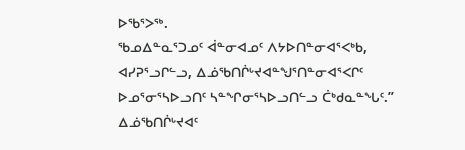ᐅᖃᕐᐳᖅ.
ᖃᓄᐃᓐᓇᕐᑐᓄᑦ ᐋᓐᓂᐊᓄᑦ ᐱᔭᐅᑎᓐᓂᐊᕐᐸᒃᑲ, ᐊᓯᕈᕐᓗᒋᓪᓗ, ᐃᓅᖃᑎᒌᒡᔪᐊᓐᖑᕐᑎᓐᓂᐊᕐᐸᒋᑦ ᐅᓄᕐᓂᕐᓴᐅᓗᑎᑦ ᓴᓐᖏᓂᕐᓴᐅᓗᑎᓪᓗ ᑖᒃᑯᓇᓐᖓᑦ.”
ᐃᓅᖃᑎᒌᒡᔪᐊᑦ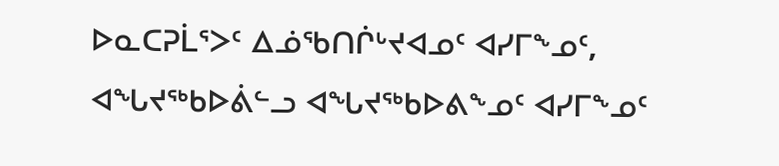ᐅᓇᑕᕈᒫᕐᐳᑦ ᐃᓅᖃᑎᒌᒡᔪᐊᓄᑦ ᐊᓯᒥᖕᓄᑦ, ᐊᖓᔪᖅᑲᐅᕖᓪᓗ ᐊᖓᔪᖅᑲᐅᕕᖕᓄᑦ ᐊᓯᒥᖕᓄᑦ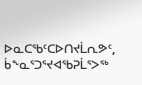ᐅᓇᑕᖃᑦᑕᐅᑎᔪᒫᕆᕗᑦ, ᑳᖕᓇᕐᑐᕐᔪᐊᖃᕈᒫᕐᐳᖅ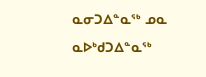ᓇᓂᑐᐃᓐᓇᖅ ᓄᓇ ᓇᐅᒃᑯᑐᐃᓐᓇᖅ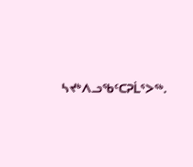ᓴᔪᒃᐱᓗᖃᑦᑕᕈᒫᕐᐳᖅ.